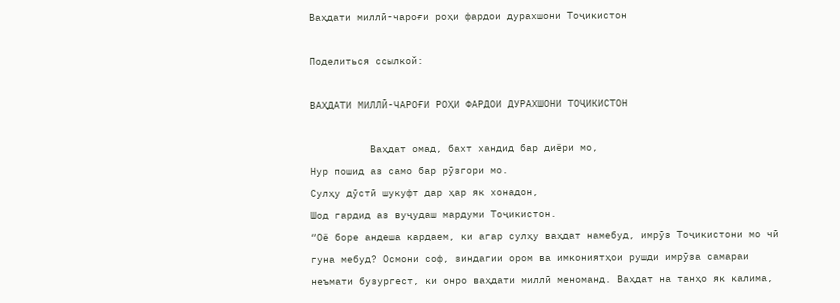Ваҳдати миллӣ-чароғи роҳи фардои дурахшони Тоҷикистон

Поделиться ссылкой:

ВАҲДАТИ МИЛЛӢ-ЧАРОҒИ РОҲИ ФАРДОИ ДУРАХШОНИ ТОҶИКИСТОН

          Ваҳдат омад, бахт хандид бар диёри мо,
Нур пошид аз само бар рӯзгори мо.
Сулҳу дӯстӣ шукуфт дар ҳар як хонадон,
Шод гардид аз вуҷудаш мардуми Тоҷикистон.
“Оё боре андеша кардаем, ки агар сулҳу ваҳдат намебуд, имрӯз Тоҷикистони мо чӣ гуна мебуд? Осмони соф, зиндагии ором ва имкониятҳои рушди имрӯза самараи неъмати бузургест, ки онро ваҳдати миллӣ меноманд. Ваҳдат на танҳо як калима,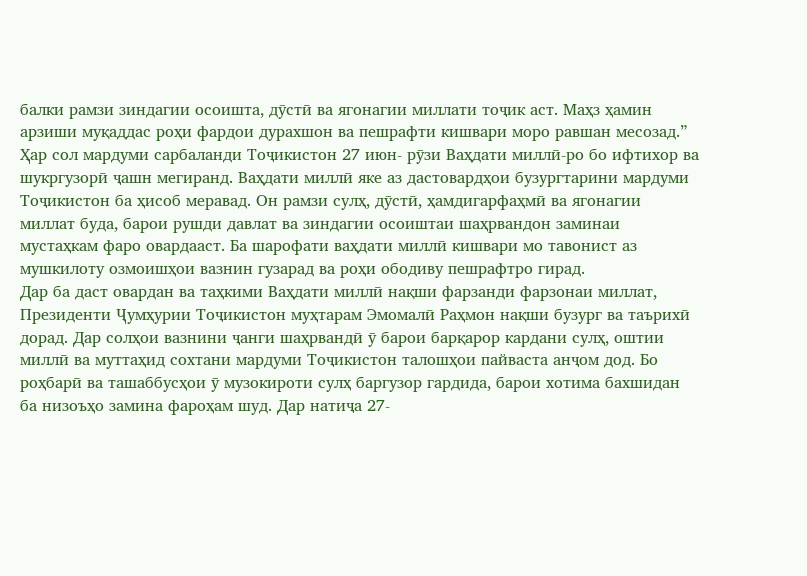балки рамзи зиндагии осоишта, дӯстӣ ва ягонагии миллати тоҷик аст. Маҳз ҳамин арзиши муқаддас роҳи фардои дурахшон ва пешрафти кишвари моро равшан месозад.”
Ҳар сол мардуми сарбаланди Тоҷикистон 27 июн- рӯзи Ваҳдати миллӣ-ро бо ифтихор ва шукргузорӣ ҷашн мегиранд. Ваҳдати миллӣ яке аз дастовардҳои бузургтарини мардуми Тоҷикистон ба ҳисоб меравад. Он рамзи сулҳ, дӯстӣ, ҳамдигарфаҳмӣ ва ягонагии миллат буда, барои рушди давлат ва зиндагии осоиштаи шаҳрвандон заминаи мустаҳкам фаро овардааст. Ба шарофати ваҳдати миллӣ кишвари мо тавонист аз мушкилоту озмоишҳои вазнин гузарад ва роҳи ободиву пешрафтро гирад.
Дар ба даст овардан ва таҳкими Ваҳдати миллӣ нақши фарзанди фарзонаи миллат, Президенти Ҷумҳурии Тоҷикистон муҳтарам Эмомалӣ Раҳмон нақши бузург ва таърихӣ дорад. Дар солҳои вазнини ҷанги шаҳрвандӣ ӯ барои барқарор кардани сулҳ, оштии миллӣ ва муттаҳид сохтани мардуми Тоҷикистон талошҳои пайваста анҷом дод. Бо роҳбарӣ ва ташаббусҳои ӯ музокироти сулҳ баргузор гардида, барои хотима бахшидан ба низоъҳо замина фароҳам шуд. Дар натиҷа 27-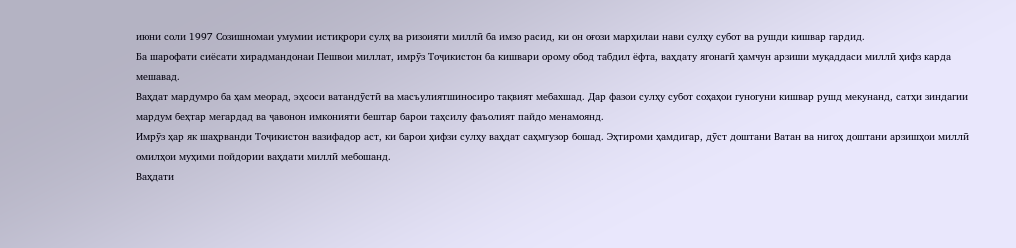июни соли 1997 Созишномаи умумии истиқрори сулҳ ва ризоияти миллӣ ба имзо расид, ки он оғози марҳилаи нави сулҳу субот ва рушди кишвар гардид.
Ба шарофати сиёсати хирадмандонаи Пешвои миллат, имрӯз Тоҷикистон ба кишвари орому обод табдил ёфта, ваҳдату ягонагӣ ҳамчун арзиши муқаддаси миллӣ ҳифз карда мешавад.
Ваҳдат мардумро ба ҳам меорад, эҳсоси ватандӯстӣ ва масъулиятшиносиро тақвият мебахшад. Дар фазои сулҳу субот соҳаҳои гуногуни кишвар рушд мекунанд, сатҳи зиндагии мардум беҳтар мегардад ва ҷавонон имконияти бештар барои таҳсилу фаъолият пайдо менамоянд.
Имрӯз ҳар як шаҳрванди Тоҷикистон вазифадор аст, ки барои ҳифзи сулҳу ваҳдат саҳмгузор бошад. Эҳтироми ҳамдигар, дӯст доштани Ватан ва нигоҳ доштани арзишҳои миллӣ омилҳои муҳими пойдории ваҳдати миллӣ мебошанд.
Ваҳдати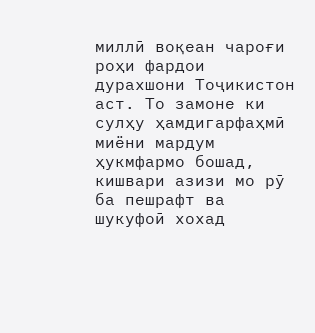миллӣ воқеан чароғи роҳи фардои дурахшони Тоҷикистон аст. То замоне ки сулҳу ҳамдигарфаҳмӣ миёни мардум ҳукмфармо бошад, кишвари азизи мо рӯ ба пешрафт ва шукуфоӣ хохад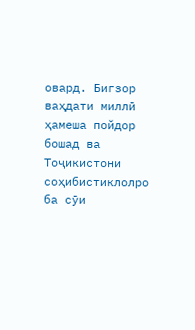овард. Бигзор ваҳдати миллӣ ҳамеша пойдор бошад ва Тоҷикистони соҳибистиклолро ба сӯи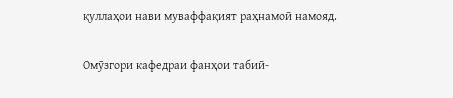қуллаҳои нави муваффақият раҳнамоӣ намояд.

Омӯзгори кафедраи фанҳои табиӣ-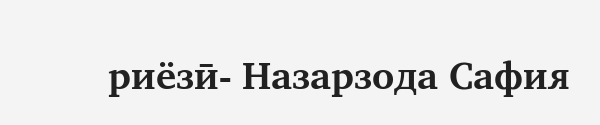риёзӣ- Назарзода Сафия